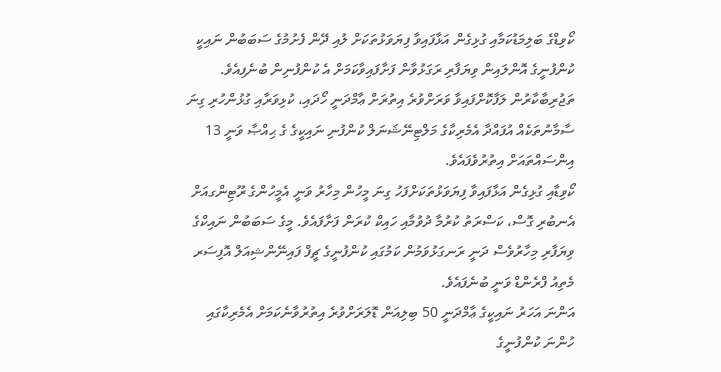ކޯވިޑްގެ ބަލިމަޑުކަމާއި ގުޅިގެން އަޅާފައިވާ ފިޔަވަޅުތަކަށް ލުއި ދޭން ފެށުމުގެ ސަބަބުން ނައިކީ ކުންފުނީގެ އޮންލައިން ވިޔަފާރި ރަގަޅުވާން ފަށާފައިވާކަމަށް އެ ކުންފުނިން ބުނެފިއެވެ.
ތަޖުރިބާކާރުން ލަފާކޮށްފައިވާ ވަރަށްވުރެ އިތުރަށް ޢާމްދަނީ ހޯދައި، ކުޅިވަރާއި ގުޅުންހުރި ގިނަ ސާމާނުތަކެއް އުފައްދާ އެމެރިކާގެ މަލްޓިނޭޝަނަލް ކުންފުނި ނައިކީގެ ގެ ޙިއްޞާ ވަނީ 13 އިންސައްތައަށް އިތުރުވެފައެވެ.
ކޯވިޑާއި ގުޅިގެން އަޅާފައިވާ ފިޔަވަޅުތަކަށްފަހު ގިނަ މީހުން މިހާރު ވަނީ އެމީހުންގެ ރޫޓިންގއަށް އެނބުރި ގޮސް، ކަސްރަތު ކުރުމާ ދުވުމާއި ހައިކް ކުރަން ފަށާފައެވެ. މީގެ ސަބަބުން ނައިކްގެ ވިޔަފާރި މިހާރުވެސް ދަނީ ރަނގަޅުވަމުން ކަމުގައި ކުންފުނީގެ ޗީފް ފައިނޭންޝިއަލް އޮފިސަރ މެތިއު ފްރެންޑް ވަނީ ބުނެފައެވެ.
އަންނަ އަހަރު ނައިކީގެ ޢާމްދަނީ 50 ބިލިއަން ޑޮލަރަށްވުރެ އިތުރުވާނެކަމަށް އެމެރިކާގައި ހުންނަ ކުންފުނީގެ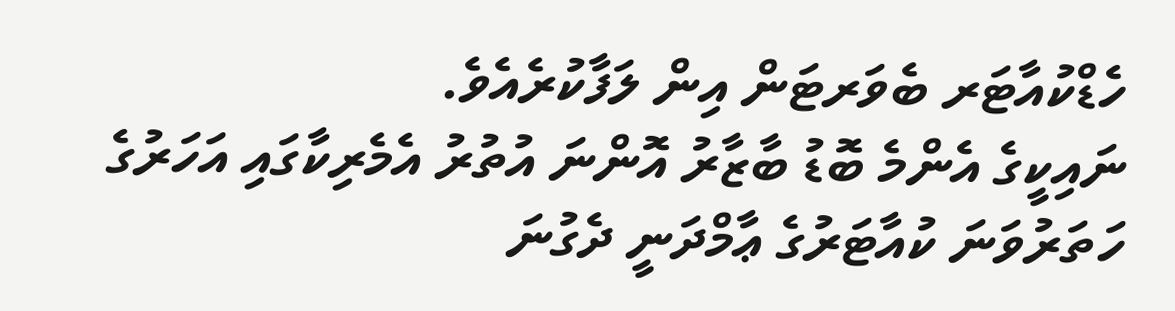ހެޑްކުއާޓަރ ބެވަރޓަން އިން ލަފާކުރެއެވެ.
ނައިކީގެ އެންމެ ބޮޑު ބާޒާރު އޮންނަ އުތުރު އެމެރިކާގައި އަހަރުގެ ހަތަރުވަނަ ކުއާޓަރުގެ ޢާމްދަނީ ދެގުނަ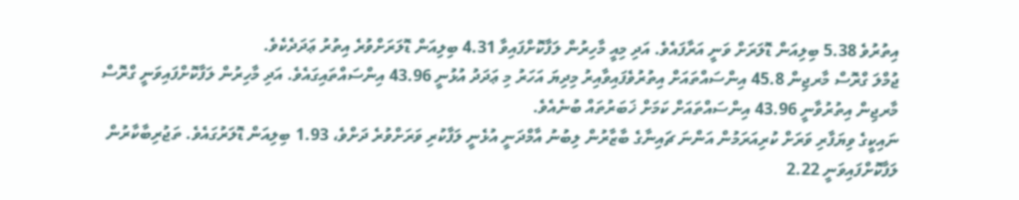އިތުރުވެ 5.38 ބިލިއަން ޑޮލަރަށް ވަނީ އަރާފައެވެ. އަދި މިއީ މާހިރުން ލަފާކޮށްފައިވާ 4.31 ބިލިއަން ޑޮލަރަށްވުރެ އިތުރު ޢަދަދެކެވެ.
ޖުމްލަ ގްރޮސް މާރޖިން 45.8 އިންސައްތައަށް އިތުރުވެފައިވާއިރު މިދިޔަ އަހަރު މި ޢަދަދު އުޅުނީ 43.96 އިންސައްތައިގައެވެ. އަދި މާހިރުން ލަފާކޮށްފައިވަނީ ގްރޮސް މާރޖިން އިތުރުވާނީ 43.96 އިންސައްތައަށް ކަމަށް ޚަބަރުތައް ބުނެއެވެ.
ނައިކީގެ ވިޔަފާރި ވަރަށް ކުރިއަރަމުން އަންނަ ޗައިނާގެ ބާޒާރުން ލިބުނު އާމްދަނީ އުޅެނީ ލަފާކުރި ވަރަށްވުރެ ދަށްވެ، 1.93 ބިލިއަން ޑޮލަރުގައެވެ. ތަޖުރިބާކާރުން ލަފާކޮށްފައިވަނީ 2.22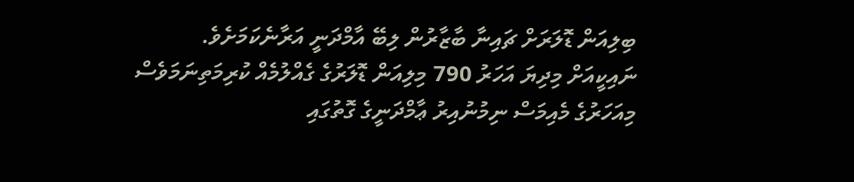ބިލިއަން ޑޮލަރަށް ޗައިނާ ބާޒާރުން ލިބޭ އާމްދަނީ އަރާނެކަމަށެވެ.
ނައިކީއަށް މިދިޔަ އަހަރު 790 މިލިއަން ޑޮލަރުގެ ގެއްލުމެއް ކުރިމަތިނަމަވެސް މިއަހަރުގެ މެއިމަސް ނިމުނުއިރު ޢާމްދަނީގެ ގޮތުގައި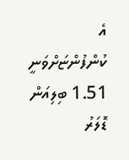އެ ކުންފުންޏަށްވަނީ 1.51 ބިލިއަން ޑޮލަރު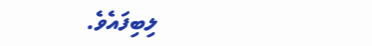ލިބިފައެވެ.